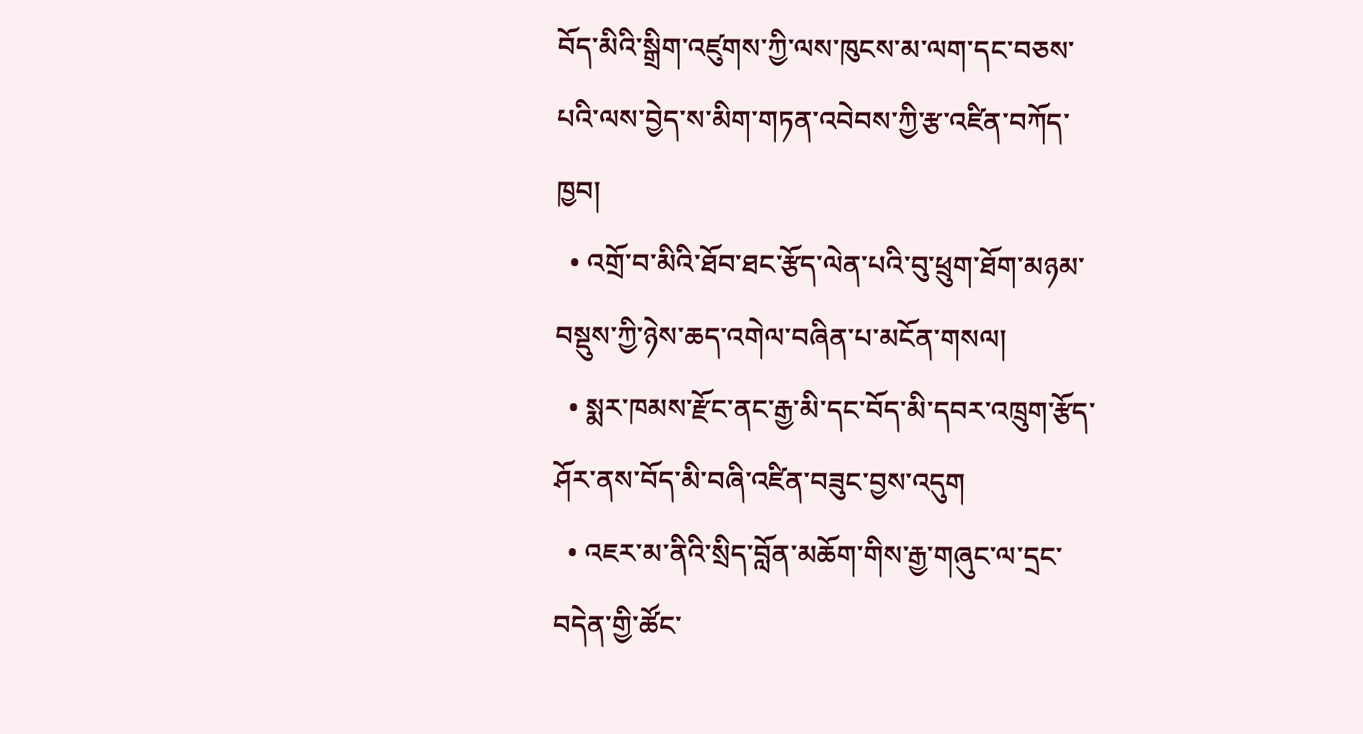བོད་མིའི་སྒྲིག་འཛུགས་ཀྱི་ལས་ཁུངས་མ་ལག་དང་བཅས་པའི་ལས་བྱེད་ས་མིག་གཏན་འབེབས་ཀྱི་རྩ་འཛིན་བཀོད་ཁྱབ།
  • འགྲོ་བ་མིའི་ཐོབ་ཐང་རྩོད་ལེན་པའི་བུ་ཕྲུག་ཐོག་མཉམ་བསྡུས་ཀྱི་ཉེས་ཆད་འགེལ་བཞིན་པ་མངོན་གསལ།
  • སྨར་ཁམས་རྫོང་ནང་རྒྱ་མི་དང་བོད་མི་དབར་འཁྲུག་རྩོད་ཤོར་ནས་བོད་མི་བཞི་འཛིན་བཟུང་བྱས་འདུག
  • འཇར་མ་ནིའི་སྲིད་བློན་མཆོག་གིས་རྒྱ་གཞུང་ལ་དྲང་བདེན་གྱི་ཚོང་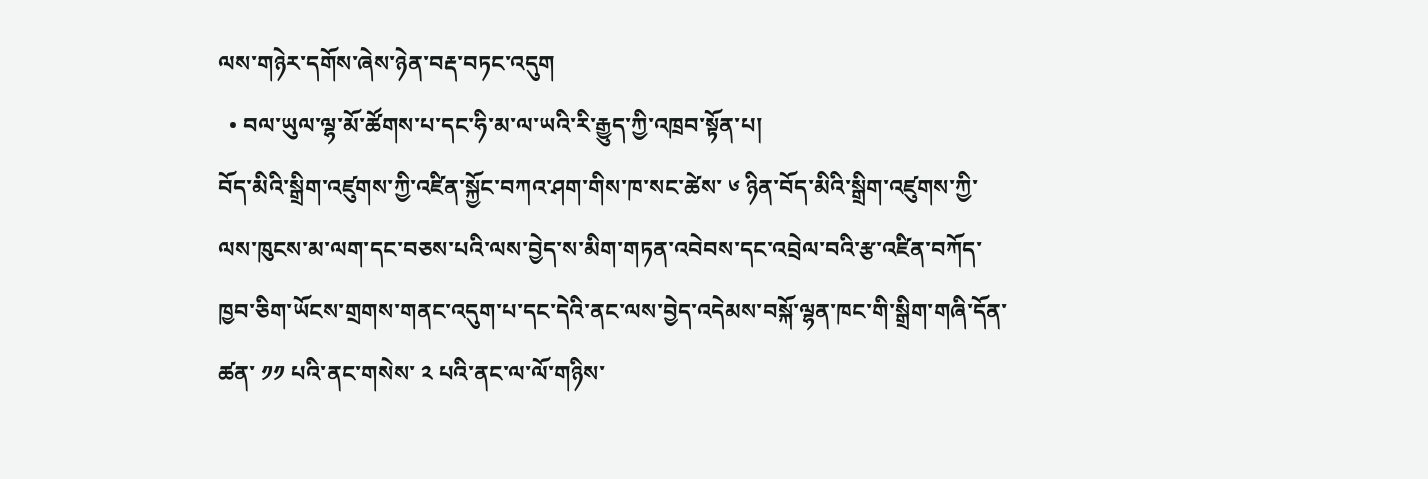ལས་གཉེར་དགོས་ཞེས་ཉེན་བརྡ་བཏང་འདུག
  • བལ་ཡུལ་ལྷ་མོ་ཚོགས་པ་དང་ཧི་མ་ལ་ཡའི་རི་རྒྱུད་ཀྱི་འཁྲབ་སྟོན་པ།
བོད་མིའི་སྒྲིག་འཛུགས་ཀྱི་འཛིན་སྐྱོང་བཀའ་ཤག་གིས་ཁ་སང་ཚེས་ ༦ ཉིན་བོད་མིའི་སྒྲིག་འཛུགས་ཀྱི་ལས་ཁུངས་མ་ལག་དང་བཅས་པའི་ལས་བྱེད་ས་མིག་གཏན་འབེབས་དང་འབྲེལ་བའི་རྩ་འཛིན་བཀོད་ཁྱབ་ཅིག་ཡོངས་གྲགས་གནང་འདུག་པ་དང་དེའི་ནང་ལས་བྱེད་འདེམས་བསྐོ་ལྷན་ཁང་གི་སྒྲིག་གཞི་དོན་ཚན་ ༡༡ པའི་ནང་གསེས་ ༢ པའི་ནང་ལ་ལོ་གཉིས་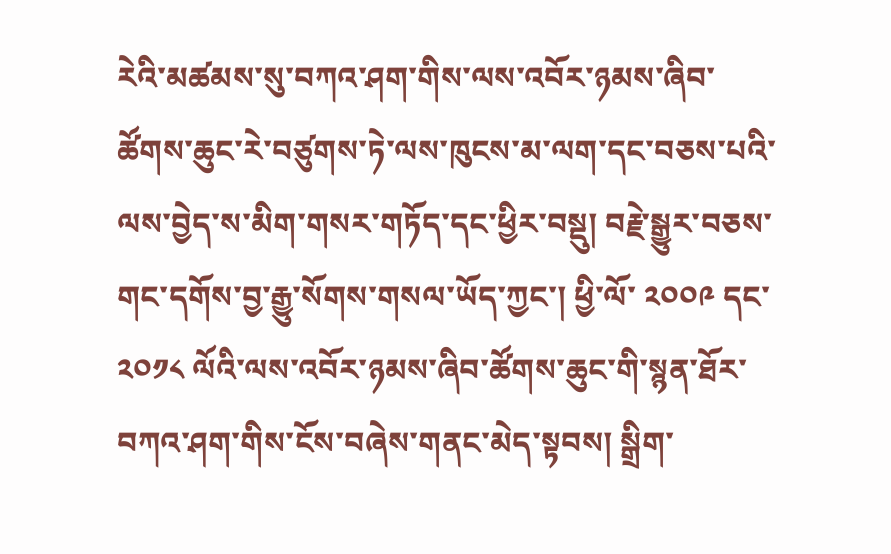རེའི་མཚམས་སུ་བཀའ་ཤག་གིས་ལས་འབོར་ཉམས་ཞིབ་ཚོགས་ཆུང་རེ་བཙུགས་ཏེ་ལས་ཁུངས་མ་ལག་དང་བཅས་པའི་ལས་བྱེད་ས་མིག་གསར་གཏོད་དང་ཕྱིར་བསྡུ། བརྗེ་སྒྱུར་བཅས་གང་དགོས་བྱ་རྒྱུ་སོགས་གསལ་ཡོད་ཀྱང་། ཕྱི་ལོ་ ༢༠༠༩ དང་ ༢༠༡༨ ལོའི་ལས་འབོར་ཉམས་ཞིབ་ཚོགས་ཆུང་གི་སྙན་ཐོར་བཀའ་ཤག་གིས་ངོས་བཞེས་གནང་མེད་སྟབས། སྒྲིག་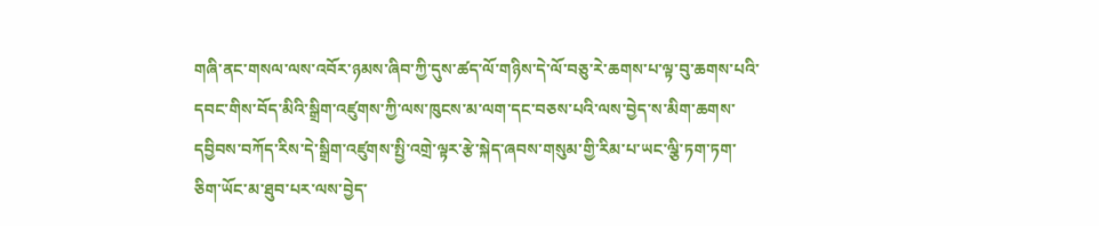གཞི་ནང་གསལ་ལས་འབོར་ཉམས་ཞིབ་ཀྱི་དུས་ཚད་ལོ་གཉིས་དེ་ལོ་བཅུ་རེ་ཆགས་པ་ལྟ་བུ་ཆགས་པའི་དབང་གིས་བོད་མིའི་སྒྲིག་འཛུགས་ཀྱི་ལས་ཁུངས་མ་ལག་དང་བཅས་པའི་ལས་བྱེད་ས་མིག་ཆགས་དབྱིབས་བཀོད་རིས་དེ་སྒྲིག་འཛུགས་སྤྱི་འགྲེ་ལྟར་རྩེ་སྐེད་ཞབས་གསུམ་གྱི་རིམ་པ་ཡང་ལྕི་ཏག་ཏག་ཅིག་ཡོང་མ་ཐུབ་པར་ལས་བྱེད་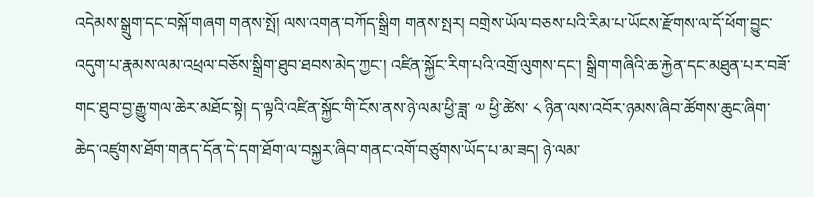འདེམས་སྒྲུག་དང་བསྐོ་གཞག གནས་སྤོ། ལས་འགན་བཀོད་སྒྲིག གནས་སྤར། བགྲེས་ཡོལ་བཅས་པའི་རིམ་པ་ཡོངས་རྫོགས་ལ་དོ་ཕོག་བྱུང་འདུག་པ་རྣམས་ལམ་འཕྲལ་བཅོས་སྒྲིག་ཐུབ་ཐབས་མེད་ཀྱང་། འཛིན་སྐྱོང་རིག་པའི་འགྲོ་ལུགས་དང་། སྒྲིག་གཞིའི་ཆ་རྐྱེན་དང་མཐུན་པར་བཟོ་གང་ཐུབ་བྱ་རྒྱུ་གལ་ཆེར་མཐོང་སྟེ། ད་ལྟའི་འཛིན་སྐྱོང་གི་ངོས་ནས་ཉེ་ལམ་ཕྱི་ཟླ་ ༧ ཕྱི་ཚེས་ ༨ ཉིན་ལས་འབོར་ཉམས་ཞིབ་ཚོགས་ཆུང་ཞིག་ཆེད་འཛུགས་ཐོག་གནད་དོན་དེ་དག་ཐོག་ལ་བསྐྱར་ཞིབ་གནང་འགོ་བཙུགས་ཡོད་པ་མ་ཟད། ཉེ་ལམ་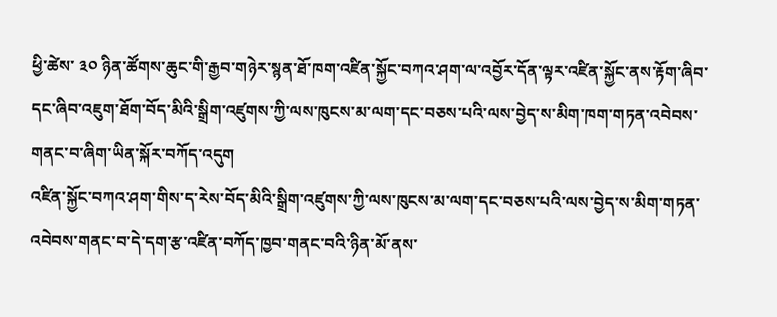ཕྱི་ཚེས་ ༣༠ ཉིན་ཚོགས་ཆུང་གི་རྒྱབ་གཉེར་སྙན་ཐོ་ཁག་འཛིན་སྐྱོང་བཀའ་ཤག་ལ་འབྱོར་དོན་ལྟར་འཛིན་སྐྱོང་ནས་རྟོག་ཞིབ་དང་ཞིབ་འཇུག་ཐོག་བོད་མིའི་སྒྲིག་འཛུགས་ཀྱི་ལས་ཁུངས་མ་ལག་དང་བཅས་པའི་ལས་བྱེད་ས་མིག་ཁག་གཏན་འབེབས་གནང་བ་ཞིག་ཡིན་སྐོར་བཀོད་འདུག
འཛིན་སྐྱོང་བཀའ་ཤག་གིས་ད་རེས་བོད་མིའི་སྒྲིག་འཛུགས་ཀྱི་ལས་ཁུངས་མ་ལག་དང་བཅས་པའི་ལས་བྱེད་ས་མིག་གཏན་འབེབས་གནང་བ་དེ་དག་རྩ་འཛིན་བཀོད་ཁྱབ་གནང་བའི་ཉིན་མོ་ནས་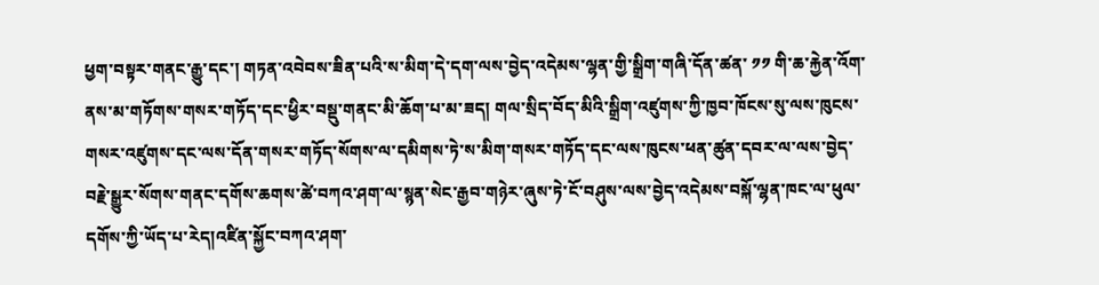ཕྱག་བསྟར་གནང་རྒྱུ་དང་། གཏན་འབེབས་ཟིན་པའི་ས་མིག་དེ་དག་ལས་བྱེད་འདེམས་ལྷན་གྱི་སྒྲིག་གཞི་དོན་ཚན་ ༡༡ གི་ཆ་རྐྱེན་འོག་ནས་མ་གཏོགས་གསར་གཏོད་དང་ཕྱིར་བསྡུ་གནང་མི་ཆོག་པ་མ་ཟད། གལ་སྲིད་བོད་མིའི་སྒྲིག་འཛུགས་ཀྱི་ཁྱབ་ཁོངས་སུ་ལས་ཁུངས་གསར་འཛུགས་དང་ལས་དོན་གསར་གཏོད་སོགས་ལ་དམིགས་ཏེ་ས་མིག་གསར་གཏོད་དང་ལས་ཁུངས་ཕན་ཚུན་དབར་ལ་ལས་བྱེད་བརྗེ་སྒྱུར་སོགས་གནང་དགོས་ཆགས་ཚེ་བཀའ་ཤག་ལ་སྙན་སེང་རྒྱབ་གཉེར་ཞུས་ཏེ་ངོ་བཤུས་ལས་བྱེད་འདེམས་བསྐོ་ལྷན་ཁང་ལ་ཕུལ་དགོས་ཀྱི་ཡོད་པ་རེད།འཛིན་སྐྱོང་བཀའ་ཤག་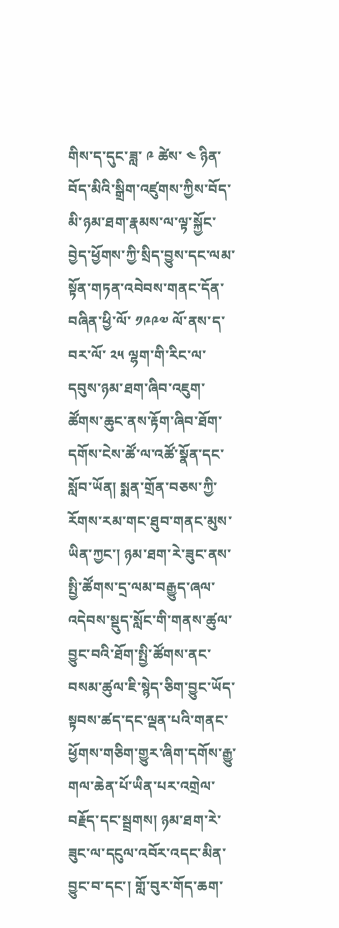གིས་ད་དུང་ཟླ་ ༩ ཚེས་ ༤ ཉིན་བོད་མིའི་སྒྲིག་འཛུགས་ཀྱིས་བོད་མི་ཉམ་ཐག་རྣམས་ལ་ལྟ་སྐྱོང་བྱེད་ཕྱོགས་ཀྱི་སྲིད་བྱུས་དང་ལམ་སྟོན་གཏན་འབེབས་གནང་དོན་བཞིན་ཕྱི་ལོ་ ༡༩༩༧ ལོ་ནས་ད་བར་ལོ་ ༢༥ ལྷག་གི་རིང་ལ་དབུས་ཉམ་ཐག་ཞིབ་འཇུག་ཚོགས་ཆུང་ནས་རྟོག་ཞིབ་ཐོག་དགོས་ངེས་ཚོ་ལ་འཚོ་སྣོན་དང་སློབ་ཡོན། སྨན་གྲོན་བཅས་ཀྱི་རོགས་རམ་གང་ཐུབ་གནང་མུས་ཡིན་ཀྱང་། ཉམ་ཐག་རེ་ཟུང་ནས་སྤྱི་ཚོགས་དྲ་ལམ་བརྒྱུད་ཞལ་འདེབས་སྡུད་སློང་གི་གནས་ཚུལ་བྱུང་བའི་ཐོག་སྤྱི་ཚོགས་ནང་བསམ་ཚུལ་ཇི་སྙེད་ཅིག་བྱུང་ཡོད་སྟབས་ཚད་དང་ལྡན་པའི་གནང་ཕྱོགས་གཅིག་གྱུར་ཞིག་དགོས་རྒྱུ་གལ་ཆེན་པོ་ཡིན་པར་འགྲེལ་བརྗོད་དང་སྦྲགས། ཉམ་ཐག་རེ་ཟུང་ལ་དངུལ་འབོར་འདང་མིན་བྱུང་བ་དང་། གློ་བུར་གོད་ཆག་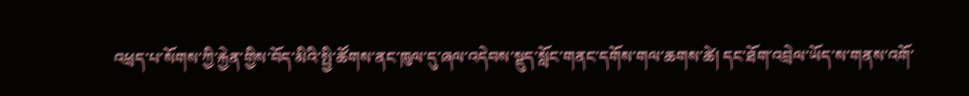འཕྲད་པ་སོགས་ཀྱི་རྐྱེན་གྱིས་བོད་མིའི་སྤྱི་ཚོགས་ནང་ཁུལ་དུ་ཞལ་འདེབས་སྡུད་སློང་གནང་དགོས་གལ་ཆགས་ཚེ། དང་ཐོག་འབྲེལ་ཡོད་ས་གནས་འགོ་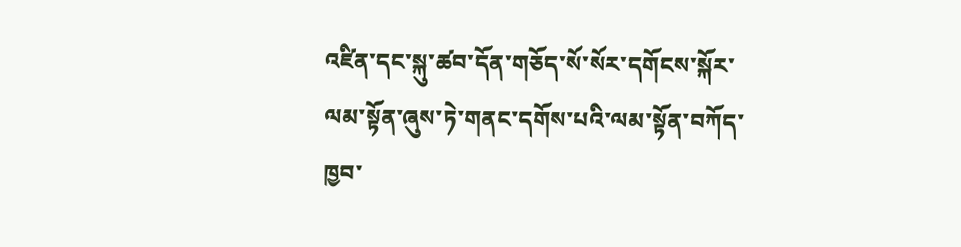འཛིན་དང་སྐུ་ཚབ་དོན་གཅོད་སོ་སོར་དགོངས་སྐོར་ལམ་སྟོན་ཞུས་ཏེ་གནང་དགོས་པའི་ལམ་སྟོན་བཀོད་ཁྱབ་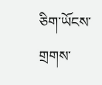ཅིག་ཡོངས་གྲགས་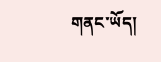གནང་ཡོད།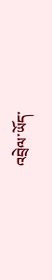འབྲེལ་ཡོད་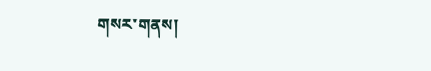གསར་གནས།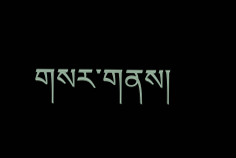གསར་གནས།